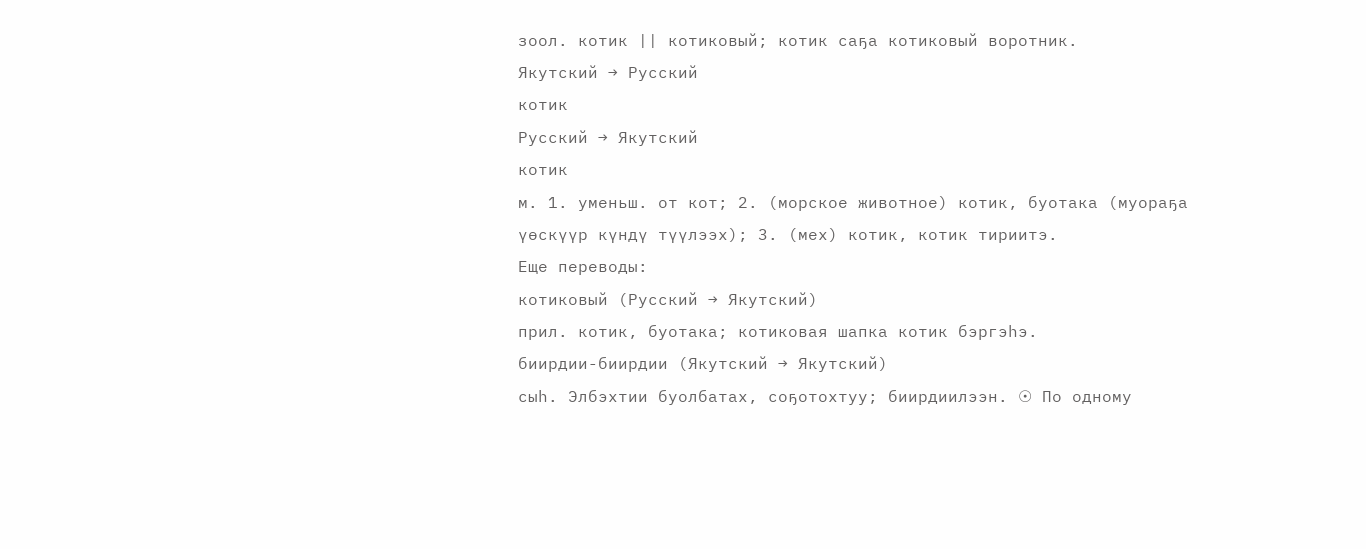зоол. котик || котиковый; котик саҕа котиковый воротник.
Якутский → Русский
котик
Русский → Якутский
котик
м. 1. уменьш. от кот; 2. (морское животное) котик, буотака (муораҕа үөскүүр күндү түүлээх); 3. (мех) котик, котик тириитэ.
Еще переводы:
котиковый (Русский → Якутский)
прил. котик, буотака; котиковая шапка котик бэргэһэ.
биирдии-биирдии (Якутский → Якутский)
сыһ. Элбэхтии буолбатах, соҕотохтуу; биирдиилээн. ☉ По одному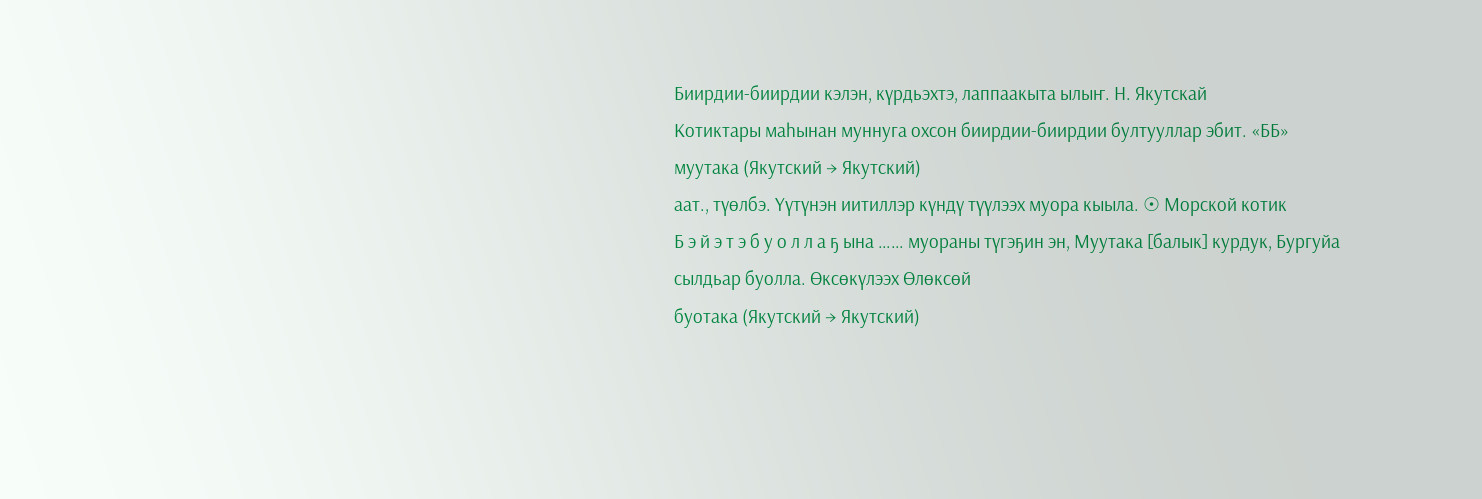Биирдии-биирдии кэлэн, күрдьэхтэ, лаппаакыта ылыҥ. Н. Якутскай
Котиктары маһынан муннуга охсон биирдии-биирдии бултууллар эбит. «ББ»
муутака (Якутский → Якутский)
аат., түөлбэ. Үүтүнэн иитиллэр күндү түүлээх муора кыыла. ☉ Морской котик
Б э й э т э б у о л л а ҕ ына …… муораны түгэҕин эн, Муутака [балык] курдук, Бургуйа сылдьар буолла. Өксөкүлээх Өлөксөй
буотака (Якутский → Якутский)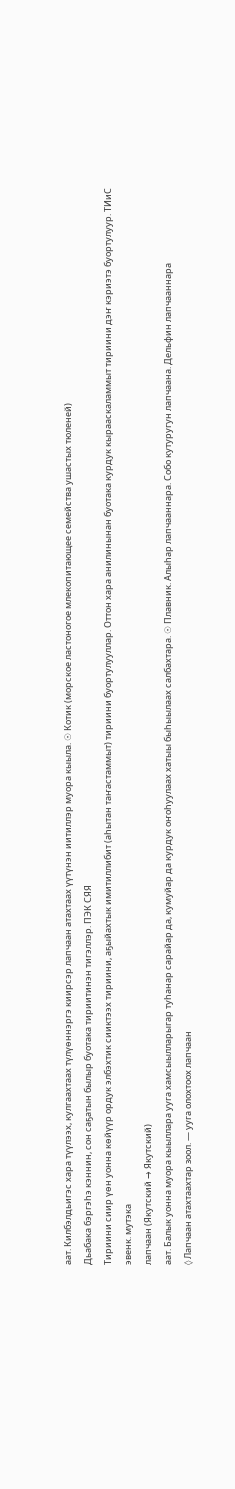аат. Килбэлдьигэс хара түүлээх, кулгаахтаах түлүөннэргэ киирсэр лапчаан атахтаах үүтүнэн иитиллэр муора кыыла. ☉ Котик (морское ластоногое млекопитающее семейства ушастых тюленей)
Дьабака бэргэһэ кэннин, сон саҕатын былыр буотака тириитинэн тигэллэр. ПЭК СЯЯ
Тириини сиир үөн уонна көйүүр ордук элбэхтик сииктээх тириини, аҕыйахтык имитиллибит (аһытан таҥастаммыт) тириини буортулууллар. Оттон хара анилинынан буотака курдук кырааскаламмыт тириини дэҥ кэриэтэ буортулуур. ТИиС
эвенк. мутэка
лапчаан (Якутский → Якутский)
аат. Балык уонна муора кыыллара ууга хамсыылларыгар туһанар сарайар да, кумуйар да курдук оҥоһуулаах хатыы быһыылаах салбахтара. ☉ Плавник. Алыһар лапчааннара. Собо кутуругун лапчаана. Дельфин лапчааннара
◊ Лапчаан атахтаахтар зоол. — ууга олохтоох лапчаан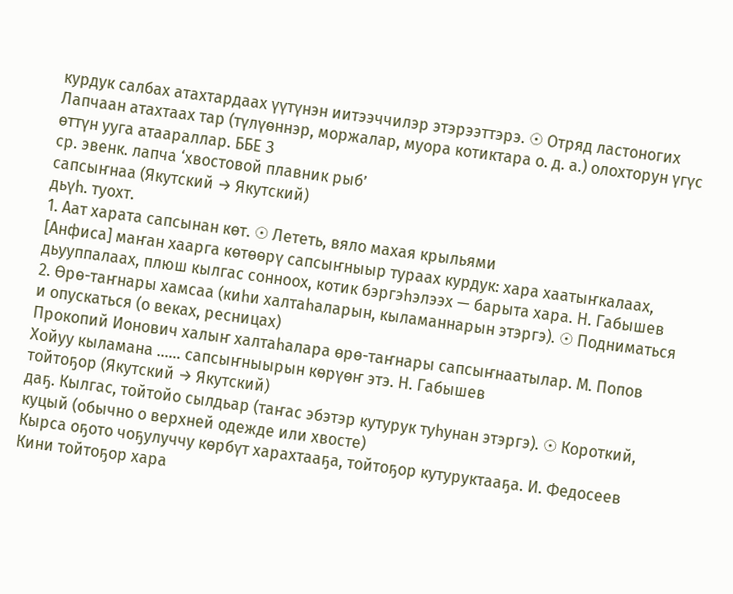курдук салбах атахтардаах үүтүнэн иитээччилэр этэрээттэрэ. ☉ Отряд ластоногих
Лапчаан атахтаах тар (түлүөннэр, моржалар, муора котиктара о. д. а.) олохторун үгүс өттүн ууга атаараллар. ББЕ З
ср. эвенк. лапча ‘хвостовой плавник рыб’
сапсыҥнаа (Якутский → Якутский)
дьүһ. туохт.
1. Аат харата сапсынан көт. ☉ Лететь, вяло махая крыльями
[Анфиса] маҥан хаарга көтөөрү сапсыҥныыр тураах курдук: хара хаатыҥкалаах, дьууппалаах, плюш кылгас сонноох, котик бэргэһэлээх — барыта хара. Н. Габышев
2. Өрө-таҥнары хамсаа (киһи халтаһаларын, кыламаннарын этэргэ). ☉ Подниматься и опускаться (о веках, ресницах)
Прокопий Ионович халыҥ халтаһалара өрө-таҥнары сапсыҥнаатылар. М. Попов
Хойуу кыламана …… сапсыҥныырын көрүөҥ этэ. Н. Габышев
тойтоҕор (Якутский → Якутский)
даҕ. Кылгас, тойтойо сылдьар (таҥас эбэтэр кутурук туһунан этэргэ). ☉ Короткий, куцый (обычно о верхней одежде или хвосте)
Кырса оҕото чоҕулуччу көрбүт харахтааҕа, тойтоҕор кутуруктааҕа. И. Федосеев
Кини тойтоҕор хара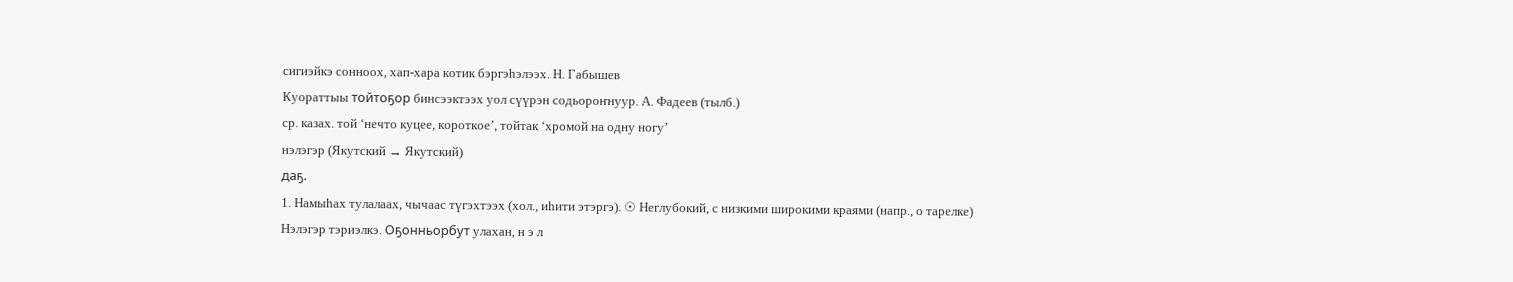сигиэйкэ сонноох, хап-хара котик бэргэһэлээх. Н. Габышев
Куораттыы тойтоҕор бинсээктээх уол сүүрэн содьороҥнуур. А. Фадеев (тылб.)
ср. казах. той ‘нечто куцее, короткое’, тойтак ‘хромой на одну ногу’
нэлэгэр (Якутский → Якутский)
даҕ.
1. Намыһах тулалаах, чычаас түгэхтээх (хол., иһити этэргэ). ☉ Неглубокий, с низкими широкими краями (напр., о тарелке)
Нэлэгэр тэриэлкэ. Оҕонньорбут улахан, н э л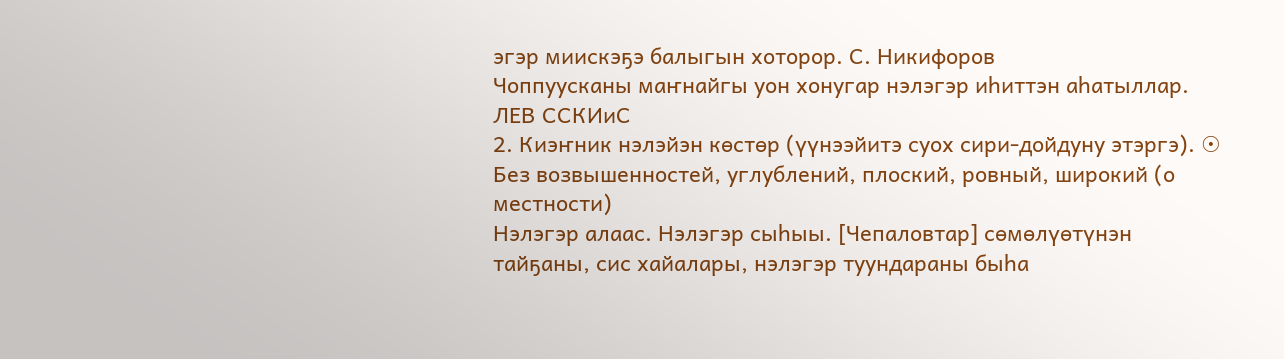эгэр миискэҕэ балыгын хоторор. С. Никифоров
Чоппуусканы маҥнайгы уон хонугар нэлэгэр иһиттэн аһатыллар. ЛЕВ ССКИиС
2. Киэҥник нэлэйэн көстөр (үүнээйитэ суох сири-дойдуну этэргэ). ☉ Без возвышенностей, углублений, плоский, ровный, широкий (о местности)
Нэлэгэр алаас. Нэлэгэр сыһыы. [Чепаловтар] сөмөлүөтүнэн тайҕаны, сис хайалары, нэлэгэр туундараны быһа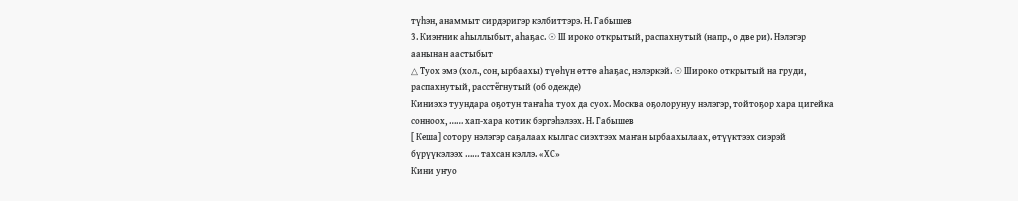түһэн, анаммыт сирдэригэр кэлбиттэрэ. Н. Габышев
3. Киэҥник аһыллыбыт, аһаҕас. ☉ Ш ироко открытый, распахнутый (напр., о две ри). Нэлэгэр аанынан аастыбыт
△ Туох эмэ (хол., сон, ырбаахы) түөһүн өттө аһаҕас, нэлэркэй. ☉ Широко открытый на груди, распахнутый, расстёгнутый (об одежде)
Киниэхэ туундара оҕотун таҥаһа туох да суох. Москва оҕолорунуу нэлэгэр, тойтоҕор хара цигейка сонноох, …… хап-хара котик бэргэһэлээх. Н. Габышев
[ Кеша] сотору нэлэгэр саҕалаах кылгас сиэхтээх маҥан ырбаахылаах, өтүүктээх сиэрэй бүрүүкэлээх …… тахсан кэллэ. «ХС»
Кини уҥуо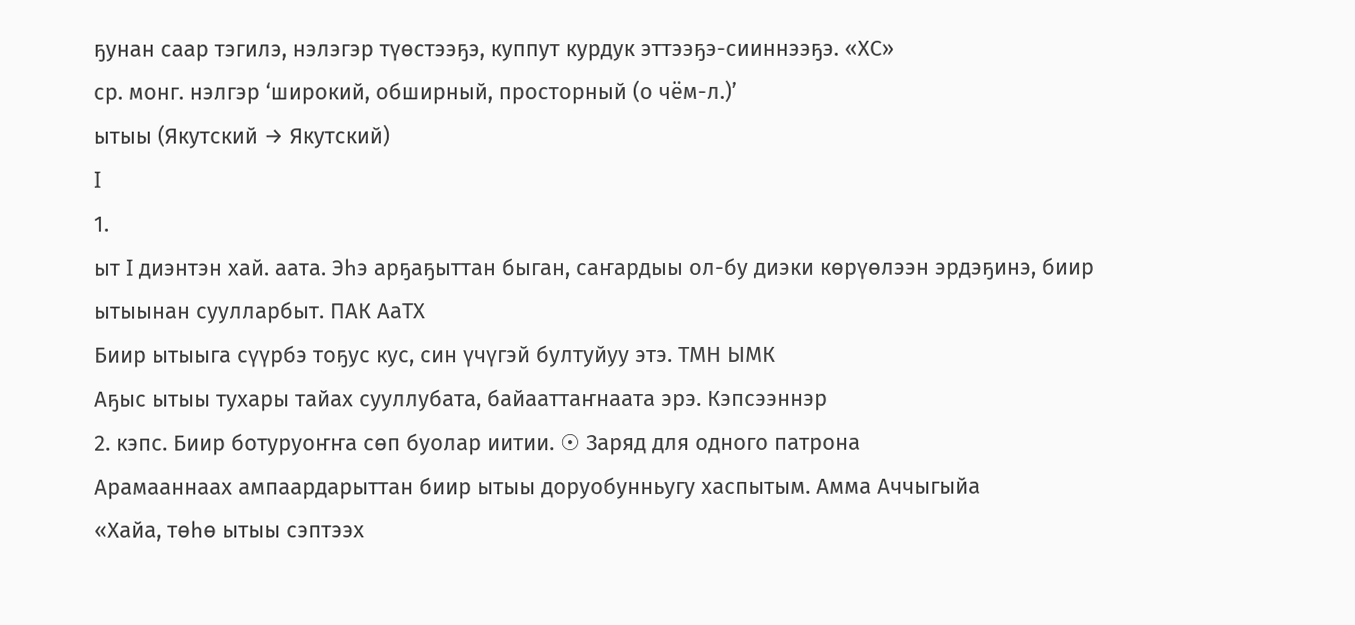ҕунан саар тэгилэ, нэлэгэр түөстээҕэ, куппут курдук эттээҕэ-сииннээҕэ. «ХС»
ср. монг. нэлгэр ‘широкий, обширный, просторный (о чём-л.)’
ытыы (Якутский → Якутский)
I
1.
ыт I диэнтэн хай. аата. Эһэ арҕаҕыттан быган, саҥардыы ол-бу диэки көрүөлээн эрдэҕинэ, биир ытыынан суулларбыт. ПАК АаТХ
Биир ытыыга сүүрбэ тоҕус кус, син үчүгэй бултуйуу этэ. ТМН ЫМК
Аҕыс ытыы тухары тайах сууллубата, байааттаҥнаата эрэ. Кэпсээннэр
2. кэпс. Биир ботуруоҥҥа сөп буолар иитии. ☉ Заряд для одного патрона
Арамааннаах ампаардарыттан биир ытыы доруобунньугу хаспытым. Амма Аччыгыйа
«Хайа, төһө ытыы сэптээх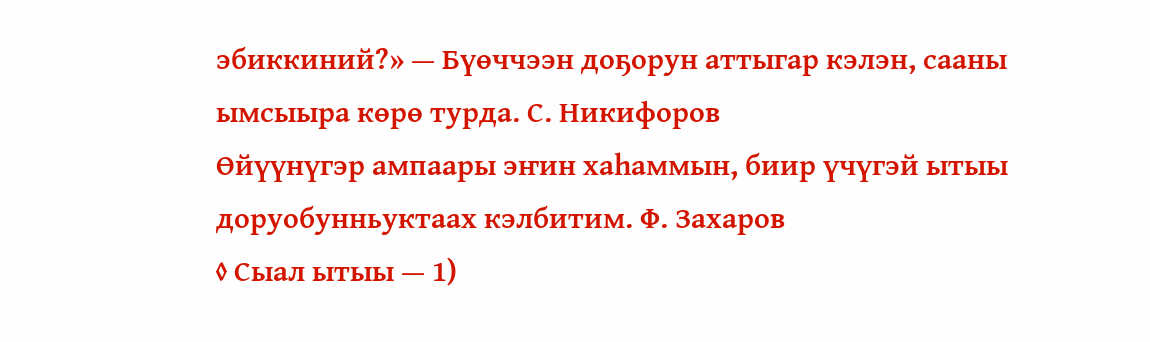эбиккиний?» — Бүөччээн доҕорун аттыгар кэлэн, сааны ымсыыра көрө турда. С. Никифоров
Өйүүнүгэр ампаары эҥин хаһаммын, биир үчүгэй ытыы доруобунньуктаах кэлбитим. Ф. Захаров
◊ Сыал ытыы — 1)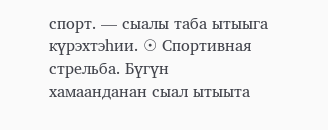спорт. — сыалы таба ытыыга күрэхтэһии. ☉ Спортивная стрельба. Бүгүн хамаанданан сыал ытыыта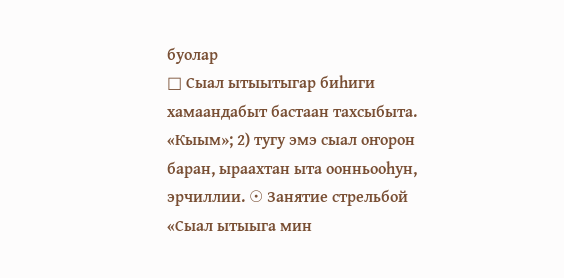буолар
□ Сыал ытыытыгар биһиги хамаандабыт бастаан тахсыбыта. «Кыым»; 2) тугу эмэ сыал оҥорон баран, ыраахтан ыта оонньооһун, эрчиллии. ☉ Занятие стрельбой
«Сыал ытыыга мин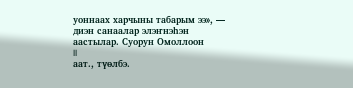уоннаах харчыны табарым ээ», — диэн санаалар элэҥнэһэн аастылар. Суорун Омоллоон
II
аат., түөлбэ.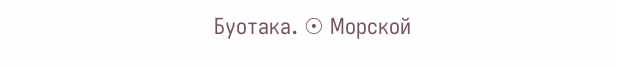Буотака. ☉ Морской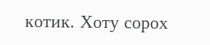котик. Хоту сорох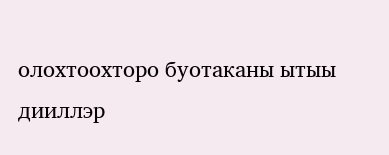олохтоохторо буотаканы ытыы дииллэр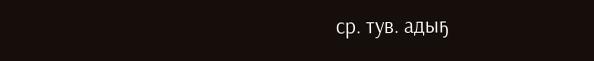ср. тув. адыҕ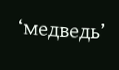‘медведь’